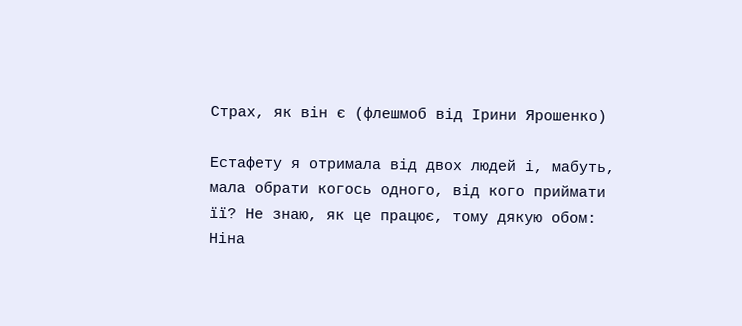Страх, як він є (флешмоб від Ірини Ярошенко)

Естафету я отримала від двох людей і, мабуть, мала обрати когось одного, від кого приймати її? Не знаю, як це працює, тому дякую обом: Ніна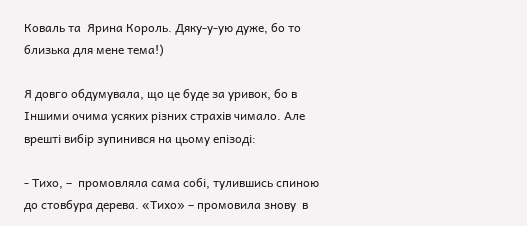Коваль та  Ярина Король. Дяку-у-ую дуже, бо то близька для мене тема!)

Я довго обдумувала, що це буде за уривок, бо в Іншими очима усяких різних страхів чимало. Але врешті вибір зупинився на цьому епізоді:

- Тихо, –  промовляла сама собі, тулившись спиною до стовбура дерева. «Тихо» – промовила знову  в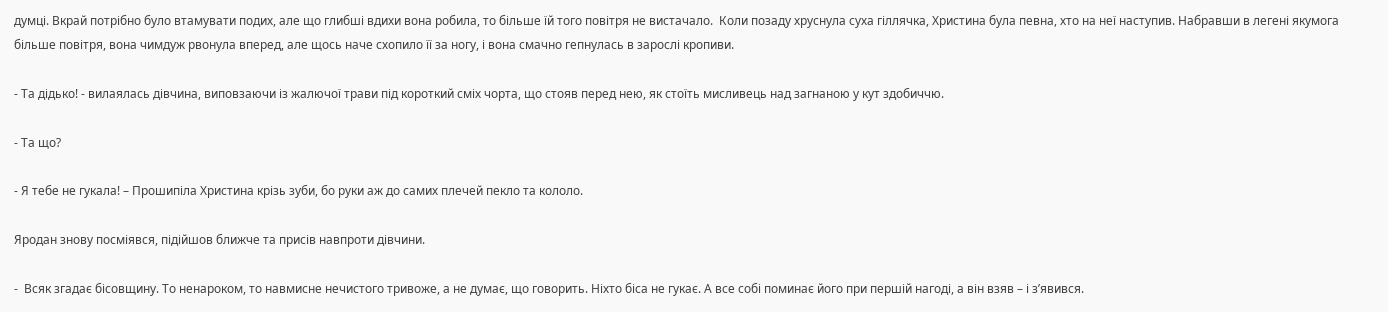думці. Вкрай потрібно було втамувати подих, але що глибші вдихи вона робила, то більше їй того повітря не вистачало.  Коли позаду хруснула суха гіллячка, Христина була певна, хто на неї наступив. Набравши в легені якумога більше повітря, вона чимдуж рвонула вперед, але щось наче схопило її за ногу, і вона смачно гепнулась в зарослі кропиви.

- Та дідько! - вилаялась дівчина, виповзаючи із жалючої трави під короткий сміх чорта, що стояв перед нею, як стоїть мисливець над загнаною у кут здобиччю.

- Та що?

- Я тебе не гукала! – Прошипіла Христина крізь зуби, бо руки аж до самих плечей пекло та кололо.

Яродан знову посміявся, підійшов ближче та присів навпроти дівчини.

-  Всяк згадає бісовщину. То ненароком, то навмисне нечистого тривоже, а не думає, що говорить. Ніхто біса не гукає. А все собі поминає його при першій нагоді, а він взяв – і з’явився.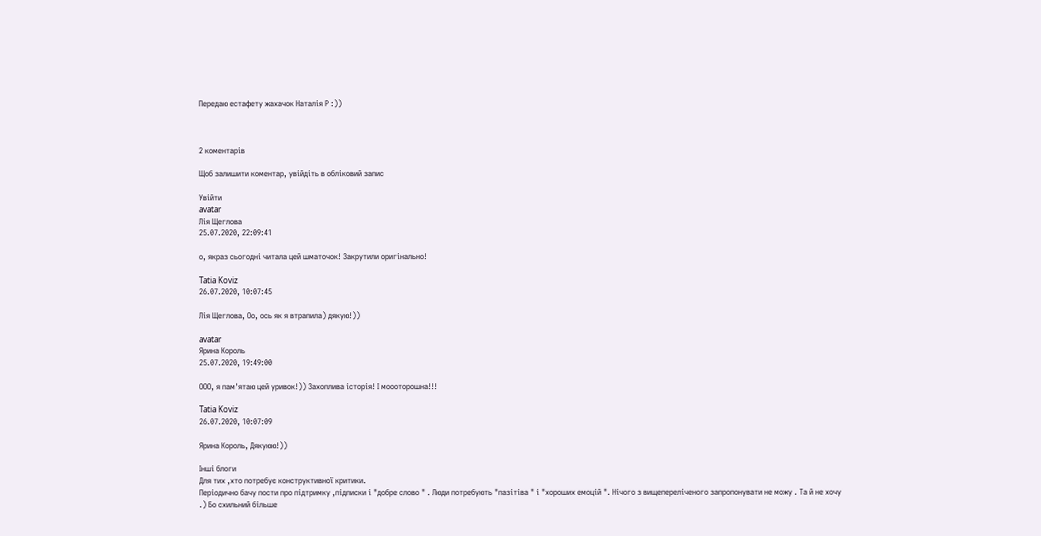Передаю естафету жахачок Наталія Р :))



2 коментарів

Щоб залишити коментар, увійдіть в обліковий запис

Увійти
avatar
Лія Щеглова
25.07.2020, 22:09:41

о, якраз сьогодні читала цей шматочок! Закрутили оригінально!

Tatia Koviz
26.07.2020, 10:07:45

Лія Щеглова, Оо, ось як я втрапила) дякую!))

avatar
Ярина Король
25.07.2020, 19:49:00

ООО, я пам'ятаю цей уривок!)) Захоплива історія! І моооторошна!!!

Tatia Koviz
26.07.2020, 10:07:09

Ярина Король, Дякуюю!))

Інші блоги
Для тих ,хто потребує конструктивної критики.
Періодично бачу пости про підтримку ,підписки і "добре слово " . Люди потребують "пазітіва " і "хороших емоцій ". Нічого з вищепереліченого запропонувати не можу . Та й не хочу .) Бо схильний більше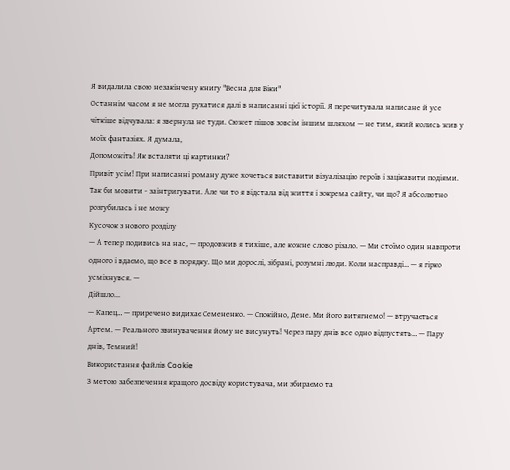Я видалила свою незакінчену книгу "Весна для Віки"
Останнім часом я не могла рухатися далі в написанні цієї історії. Я перечитувала написане й усе чіткіше відчувала: я звернула не туди. Сюжет пішов зовсім іншим шляхом — не тим, який колись жив у моїх фантазіях. Я думала,
Допоможіть! Як всталяти ці картинки?
Привіт усім! При написанні роману дуже хочеться виставити візуалізацію героїв і зацікавити подіями. Так би мовити - заінтригувати. Але чи то я відстала від життя і зокрема сайту, чи що? Я абсолютно розгубилась і не можу
Кусочок з нового розділу
— А тепер подивись на нас, — продовжив я тихіше, але кожне слово різало. — Ми стоїмо один навпроти одного і вдаємо, що все в порядку. Що ми дорослі, зібрані, розумні люди. Коли насправді… — я гірко усміхнувся. —
Дійшло...
— Капец… — приречено видихає Семененко. — Спокійно, Дене. Ми його витягнемо! — втручається Артем. — Реального звинувачення йому не висунуть! Через пару днів все одно відпустять… — Пару днів, Темний!
Використання файлів Cookie
З метою забезпечення кращого досвіду користувача, ми збираємо та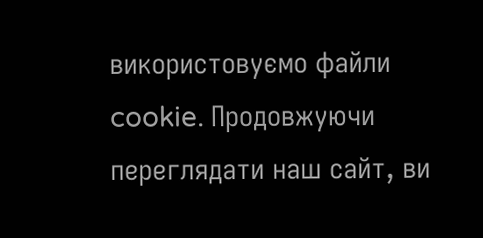використовуємо файли cookie. Продовжуючи переглядати наш сайт, ви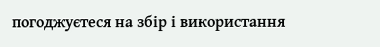погоджуєтеся на збір і використання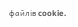файлів cookie.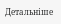Детальніше